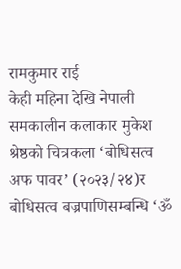रामकुमार राई
केही महिना देखि नेपाली समकालीन कलाकार मुकेश श्रेष्ठको चित्रकला ‘बोधिसत्व अफ पावर’ (२०२३/२४)र बोधिसत्व बज्रपाणिसम्बन्धि ‘ॐ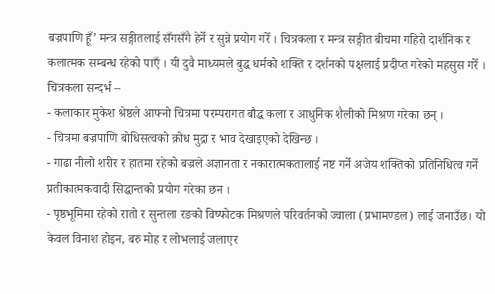बज्रपाणि हूँ’ मन्त्र सङ्गीतलाई सँगसँगै हेर्ने र सुन्ने प्रयोग गरेँ । चित्रकला र मन्त्र सङ्गीत बीचमा गहिरो दार्शनिक र कलात्मक सम्बन्ध रहेको पाएँ । यी दुवै माध्यमले बुद्ध धर्मको शक्ति र दर्शनको पक्षलाई प्रदीप्त गरेको महसुस गरेँ ।
चित्रकला सन्दर्भ –
- कलाकार मुकेश श्रेष्ठले आफ्नो चित्रमा परम्परागत बौद्ध कला र आधुनिक शैलीको मिश्रण गरेका छन् ।
- चित्रमा बज्रपाणि बोधिसत्वको क्रोध मुद्रा र भाव देखाइएको देखिन्छ ।
- गाढा नीलो शरीर र हातमा रहेको बज्रले अज्ञानता र नकारात्मकतालाई नष्ट गर्ने अजेय शक्तिको प्रतिनिधित्व गर्ने प्रतीकात्मकवादी सिद्धान्तको प्रयोग गरेका छन ।
- पृष्ठभूमिमा रहेको रातो र सुन्तला रङको विष्फोटक मिश्रणले परिवर्तनको ज्वाला (प्रभामण्डल) लाई जनाउँछ। यो केवल विनाश होइन, बरु मोह र लोभलाई जलाएर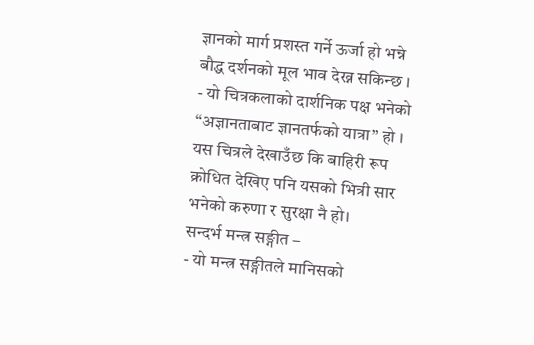ज्ञानको मार्ग प्रशस्त गर्ने ऊर्जा हो भन्ने बौद्ध दर्शनको मूल भाव देख्न सकिन्छ ।
- यो चित्रकलाको दार्शनिक पक्ष भनेको “अज्ञानताबाट ज्ञानतर्फको यात्रा” हो । यस चित्रले देखाउँछ कि बाहिरी रूप क्रोधित देखिए पनि यसको भित्री सार भनेको करुणा र सुरक्षा नै हो।
सन्दर्भ मन्त्र सङ्गीत –
- यो मन्त्र सङ्गीतले मानिसको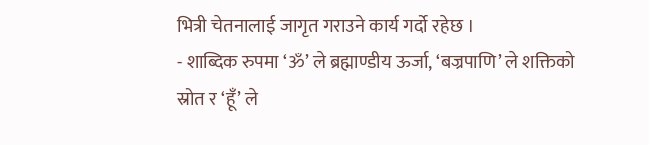भित्री चेतनालाई जागृत गराउने कार्य गर्दो रहेछ ।
- शाब्दिक रुपमा ‘ॐ’ ले ब्रह्माण्डीय ऊर्जा, ‘बज्रपाणि’ ले शक्तिको स्रोत र ‘हूँ’ ले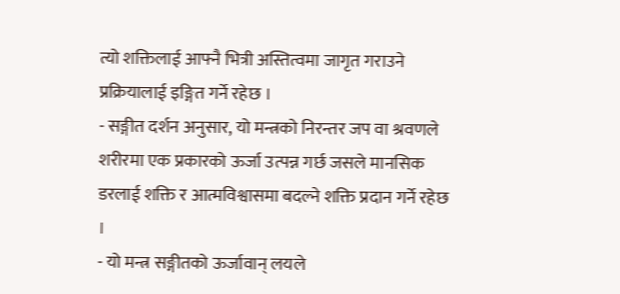त्यो शक्तिलाई आफ्नै भित्री अस्तित्वमा जागृत गराउने प्रक्रियालाई इङ्गित गर्ने रहेछ ।
- सङ्गीत दर्शन अनुसार, यो मन्त्रको निरन्तर जप वा श्रवणले शरीरमा एक प्रकारको ऊर्जा उत्पन्न गर्छ जसले मानसिक डरलाई शक्ति र आत्मविश्वासमा बदल्ने शक्ति प्रदान गर्ने रहेछ ।
- यो मन्त्र सङ्गीतको ऊर्जावान् लयले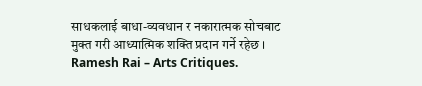साधकलाई बाधा-व्यवधान र नकारात्मक सोचबाट मुक्त गरी आध्यात्मिक शक्ति प्रदान गर्ने रहेछ ।
Ramesh Rai – Arts Critiques.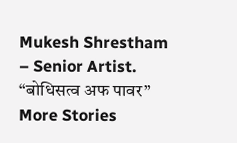Mukesh Shrestham – Senior Artist.
“बोधिसत्व अफ पावर”
More Stories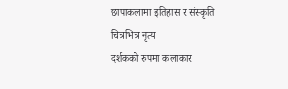छापाकलामा इतिहास र संस्कृति
चित्रभित्र नृत्य
दर्शकको रुपमा कलाकार